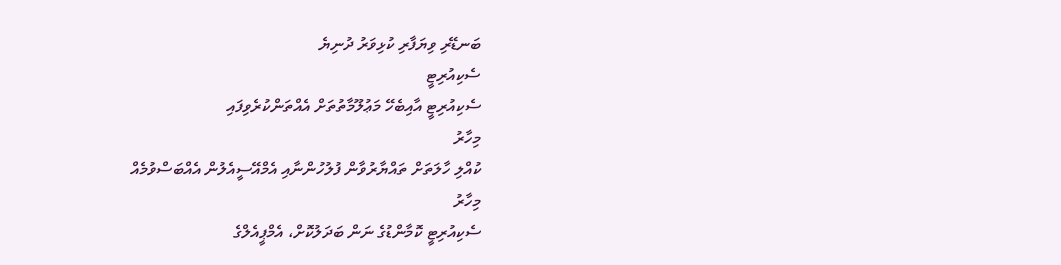ބަނޑޭރި ވިޔަފާރި ކުޅިވަރު ދުނިޔެ
ސެކިއުރިޓީ
ސެކިއުރިޓީ އާއިބެހޭ މަޢުލޫމާތުތަށް އެއްތަންކުރެވިފައި
މިހާރު
ކުއްލި ހާލަތަށް ތައްޔާރުވާން ފުލުހުންނާއި އެމްއޭސީއެލުން އެއްބަސްވުމެއް
މިހާރު
ސެކިއުރިޓީ ކޮމާންޑުގެ ނަން ބަދަލުކޮށް، އެމްޕީއެލްގެ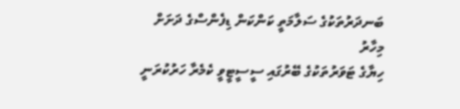ބަނދަރުތަކުގެ ސަލާމަތީ ކަންކަން ޑިފެންސްގެ ދަށަށް
މިހާރު
ހިޔާގެ ޓަވަރުތަކުގެ ބޭރުގައި ސީސީޓީވީ ކެމެރާ ހަރުކުރަނީ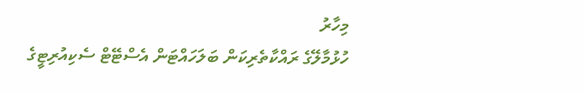މިހާރު
ހުޅުމާލޭގެ ރައްކާތެރިކަން ބަލަހައްޓަން އެސްޓޭޓް ސެކިއުރިޓީގެ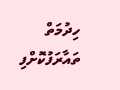ހިދުމަތް ތައާރަފުކޮށްފި